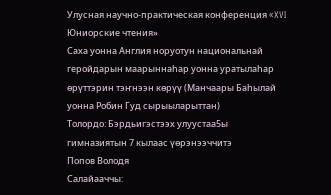Улусная научно-практическая конференция «XVI Юниорские чтения»
Саха уонна Англия норуотун национальнай геройдарын маарыннаhар уонна уратылаhар ѳрүттэрин тэҥнээн кѳрүү (Манчаары Баhылай уонна Робин Гуд сырыыларыттан)
Толордо: Бэрдьигэстээх улуустаа5ы
гимназиятын 7 кылаас үѳрэнээччитэ
Попов Володя
Салайааччы: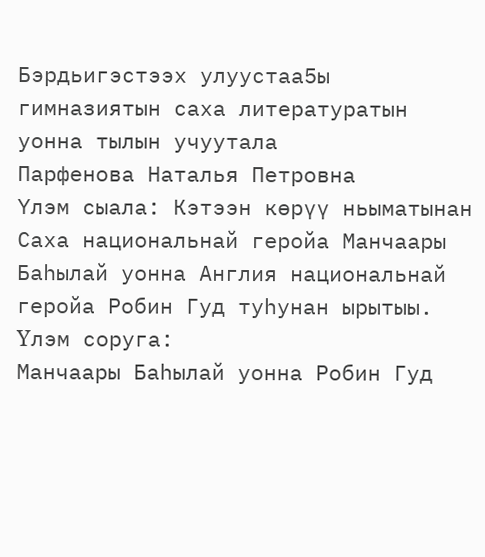Бэрдьигэстээх улуустаа5ы
гимназиятын саха литературатын
уонна тылын учуутала
Парфенова Наталья Петровна
Yлэм сыала: Кэтээн көрүү ньыматынан Саха национальнай геройа Манчаары Баhылай уонна Англия национальнай геройа Робин Гуд туhунан ырытыы.
Υлэм соруга:
Манчаары Баhылай уонна Робин Гуд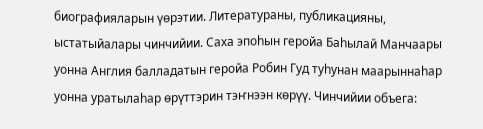биографияларын үөрэтии. Литератураны, публикацияны, ыстатыйалары чинчийии. Саха эпоhын геройа Баhылай Манчаары уонна Англия балладатын геройа Робин Гуд туhунан маарыннаhар уонна уратылаһар өрүттэрин тэҥнээн көрүү. Чинчийии объега: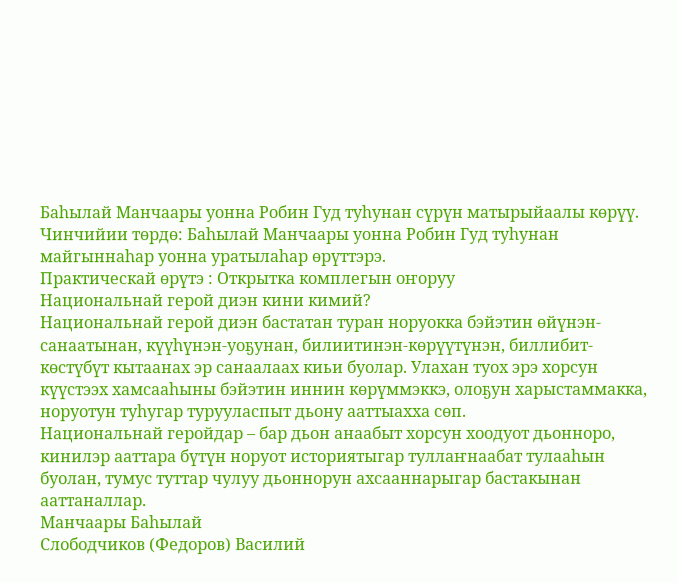Баhылай Манчаары уонна Робин Гуд туhунан сүрүн матырыйаалы көрүү.
Чинчийии тɵрдɵ: Баhылай Манчаары уонна Робин Гуд туhунан майгыннаһар уонна уратылаһар өрүттэрэ.
Практическай өрүтэ : Открытка комплегын оҥоруу
Национальнай герой диэн кини кимий?
Национальнай герой диэн бастатан туран норуокка бэйэтин өйүнэн-санаатынан, күүһүнэн-уоҕунан, билиитинэн-көрүүтүнэн, биллибит-көстүбүт кытаанах эр санаалаах киьи буолар. Улахан туох эрэ хорсун күүстээх хамсааһыны бэйэтин иннин көрүммэккэ, олоҕун харыстаммакка, норуотун туһугар турууласпыт дьону ааттыахха сөп.
Национальнай геройдар – бар дьон анаабыт хорсун хоодуот дьонноро, кинилэр ааттара бүтүн норуот историятыгар туллаҥнаабат тулааhын буолан, тумус туттар чулуу дьоннорун ахсааннарыгар бастакынан ааттаналлар.
Манчаары Баhылай
Слободчиков (Федоров) Василий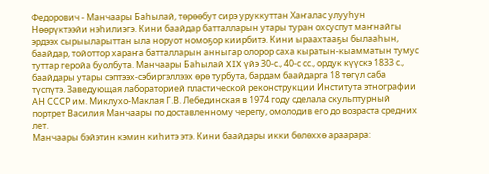Федорович - Манчаары Баһылай, төрөөбут сирэ уруккуттан Хаҥалас улууһун Нөөрүктээйи нэһилиэгэ. Кини баайдар батталларын утары туран охсуспут маҥнайгы эрдээх сырыыларыттан ыла норуот номоҕор киирбитэ. Кини ыраахтааҕы былааһын, баайдар, тойоттор хараҥа батталларын анныгар олорор саха кыратын-кыамматын тумус туттар геройа буолбута. Манчаары Баhылай XIX үйэ 30-с., 40-с сс., ордук күүскэ 1833 с., баайдары утары сэптээх-сэбиргэллээх өрө турбута, бардам баайдарга 18 төгүл саба түспүтэ. Заведующая лабораторией пластической реконструкции Института этнографии АН СССР им. Миклухо-Маклая Г.В. Лебединская в 1974 году сделала скульптурный портрет Василия Манчаары по доставленному черепу, омолодив его до возраста средних лет.
Манчаары бэйэтин кэмин киһитэ этэ. Кини баайдары икки бөлөххө араарара: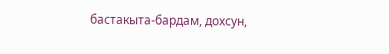бастакыта-бардам, дохсун,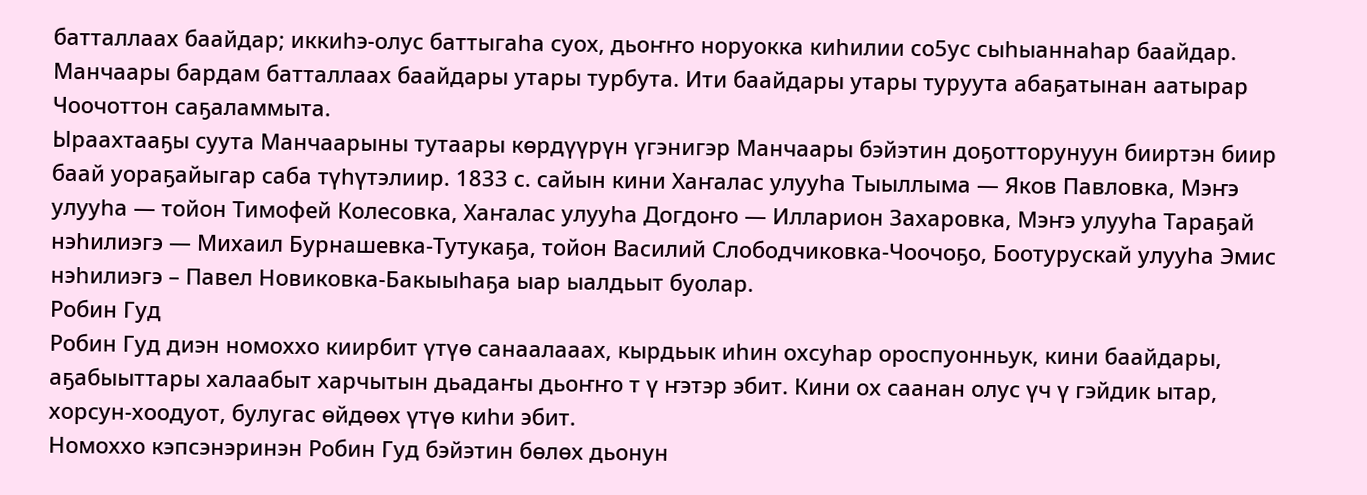батталлаах баайдар; иккиһэ-олус баттыгаһа суох, дьоҥҥо норуокка киһилии со5ус сыhыаннаһар баайдар. Манчаары бардам батталлаах баайдары утары турбута. Ити баайдары утары туруута абаҕатынан аатырар Чоочоттон саҕаламмыта.
Ыраахтааҕы суута Манчаарыны тутаары көрдүүрүн үгэнигэр Манчаары бэйэтин доҕотторунуун бииртэн биир баай уораҕайыгар саба түһүтэлиир. 1833 с. сайын кини Хаҥалас улууһа Тыыллыма — Яков Павловка, Мэҥэ улууһа — тойон Тимофей Колесовка, Хаҥалас улууһа Догдоҥо — Илларион Захаровка, Мэҥэ улууһа Тараҕай нэһилиэгэ — Михаил Бурнашевка-Тутукаҕа, тойон Василий Слободчиковка-Чоочоҕо, Боотурускай улууһа Эмис нэһилиэгэ – Павел Новиковка-Бакыыһаҕа ыар ыалдьыт буолар.
Робин Гуд
Робин Гуд диэн номоххо киирбит үтүө санаалааах, кырдьык иһин охсуһар ороспуонньук, кини баайдары, аҕабыыттары халаабыт харчытын дьадаҥы дьоҥҥо т ү ҥэтэр эбит. Кини ох саанан олус үч ү гэйдик ытар, хорсун-хоодуот, булугас өйдөөх үтүө киhи эбит.
Номоххо кэпсэнэринэн Робин Гуд бэйэтин бѳлѳх дьонун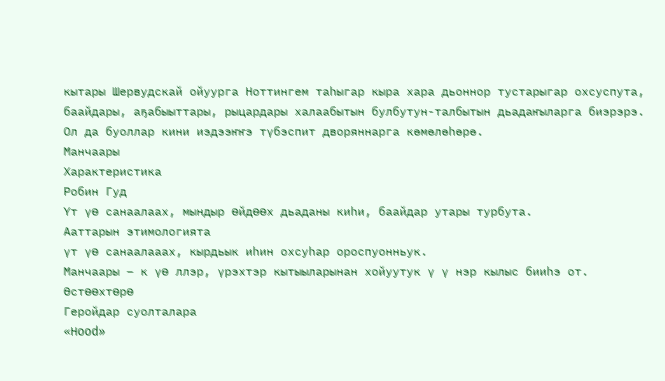кытары Шервудскай ойуурга Ноттингем таhыгар кыра хара дьоннор тустарыгар охсуспута, баайдары, аҕабыыттары, рыцардары халаабытын булбутун-талбытын дьадаҥыларга биэрэрэ. Ол да буоллар кини иэдээҥҥэ түбэспит дворяннарга көмөлөһөрө.
Манчаары
Характеристика
Робин Гуд
Yт үɵ санаалаах, мындыр ɵйдɵɵх дьаданы киhи, баайдар утары турбута.
Ааттарын этимологията
үт үɵ санаалааах, кырдьык иhин охсуhар ороспуонньук.
Манчаары – к үɵ ллэр, үрэхтэр кытыыларынан хойуутук ү ү нэр кылыс бииhэ от.
Өстɵɵхтɵрɵ
Геройдар суолталара
«Нood»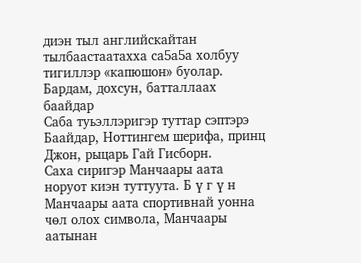диэн тыл английскайтан тылбаастаатахха са5а5а холбуу тигиллэр «капюшон» буолар.
Бардам, дохсун, батталлаах баайдар
Саба туьэллэригэр туттар сэптэрэ
Баайдар, Ноттингем шерифа, принц Джон, рыцарь Гай Гисборн.
Саха сиригэр Манчаары аата норуот киэн туттуута. Б ү г ү н Манчаары аата спортивнай уонна чɵл олох символа, Манчаары аатынан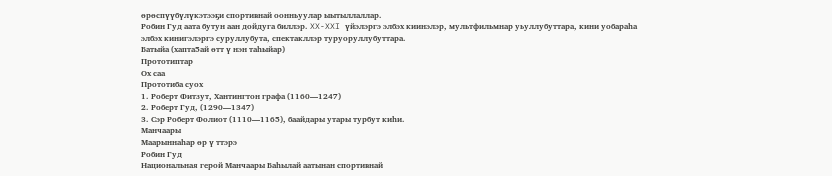өрөспүүбүлүкэтээҕи спортивнай оонньуулар ыытыллаллар.
Робин Гуд аата бутун аан дойдуга биллэр. XX-XXI үйэлэргэ элбэх киинэлэр, мультфильмнар уьуллубуттара, кини уобараhа элбэх кинигэлэргэ суруллубута, спектакллэр туруоруллубуттара.
Батыйа (хапта5ай ɵтт ү нэн таhыйар)
Прототиптар
Ох саа
Прототиба суох
1. Роберт Фитзут, Хантингтон графа (1160—1247)
2. Роберт Гуд, (1290—1347)
3. Сэр Роберт Фолиот (1110—1165), баайдары утары турбут киhи.
Манчаары
Маарыннаhар ɵр ү ттэрэ
Робин Гуд
Национальная герой Манчаары Баhылай аатынан спортивнай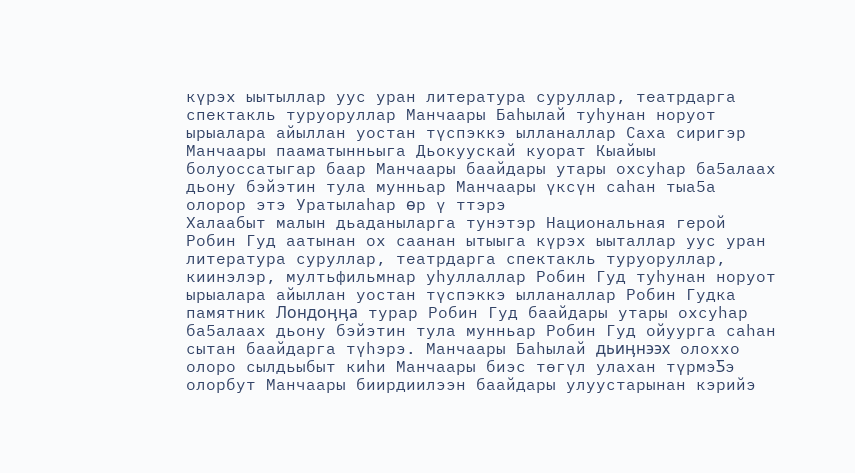күрэх ыытыллар уус уран литература суруллар, театрдарга спектакль туруоруллар Манчаары Баһылай туhунан норуот ырыалара айыллан уостан түспэккэ ылланаллар Саха сиригэр Манчаары пааматынньыга Дьокуускай куорат Кыайыы болуоссатыгар баар Манчаары баайдары утары охсуhар ба5алаах дьону бэйэтин тула мунньар Манчаары үксүн саhан тыа5а олорор этэ Уратылаhар ɵр ү ттэрэ
Халаабыт малын дьаданыларга тунэтэр Национальная герой Робин Гуд аатынан ох саанан ытыыга күрэх ыыталлар уус уран литература суруллар, театрдарга спектакль туруоруллар, киинэлэр, мултьфильмнар уhуллаллар Робин Гуд туhунан норуот ырыалара айыллан уостан түспэккэ ылланаллар Робин Гудка памятник Лондоӊӊа турар Робин Гуд баайдары утары охсуhар ба5алаах дьону бэйэтин тула мунньар Робин Гуд ойуурга саhан сытан баайдарга түhэрэ. Манчаары Баһылай дьиӊнээх олоххо олоро сылдьыбыт киһи Манчаары биэс тѳгүл улахан түрмэƼэ олорбут Манчаары биирдиилээн баайдары улуустарынан кэрийэ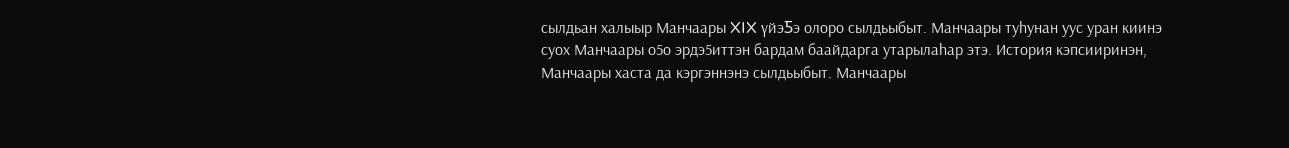сылдьан халыыр Манчаары XIX үйэƼэ олоро сылдьыбыт. Манчаары туһунан уус уран киинэ суох Манчаары о5о эрдэ5иттэн бардам баайдарга утарылаhар этэ. История кэпсииринэн, Манчаары хаста да кэргэннэнэ сылдьыбыт. Манчаары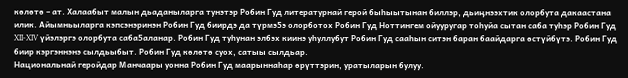кѳлѳтѳ – ат. Халаабыт малын дьаданыларга тунэтэр Робин Гуд литературнай герой быһыытынан биллэр, дьиӊнээхтик олорбута дакаастана илик. Айымньыларга кэпсэнэринэн Робин Гуд биирдэ да түрмэƼэ олорботох Робин Гуд Ноттингем ойууругар тоһуйа сытан саба туһэр Робин Гуд XII-XIV үйэлэргэ олорбута саба5аланар. Робин Гуд туһунан элбэх киинэ уһуллубут Робин Гуд сааhын ситэн баран баайдарга өстүйбүтэ. Робин Гуд биир кэргэннэнэ сылдьыбыт. Робин Гуд көлөтө суох, сатыы сылдьар.
Национальнай геройдар Манчаары уонна Робин Гуд маарыннаһар өрүттэрин, уратыларын булуу.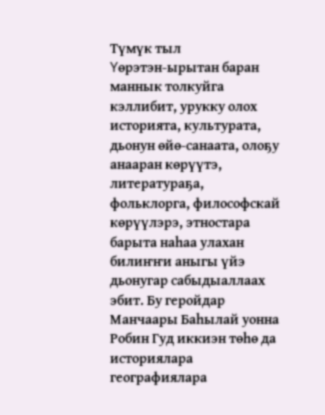Түмүк тыл
Υөрэтэн-ырытан баран маннык толкуйга кэллибит, урукку олох историята, культурата, дьонун өйө-санаата, олоҕу анааран көрүүтэ, литератураҕа, фольклорга, философскай көрүүлэрэ, этностара барыта наһаа улахан билиҥҥи аныгы үйэ дьонугар сабыдыаллаах эбит. Бу геройдар Манчаары Баһылай уонна Робин Гуд иккиэн төһө да историялара географиялара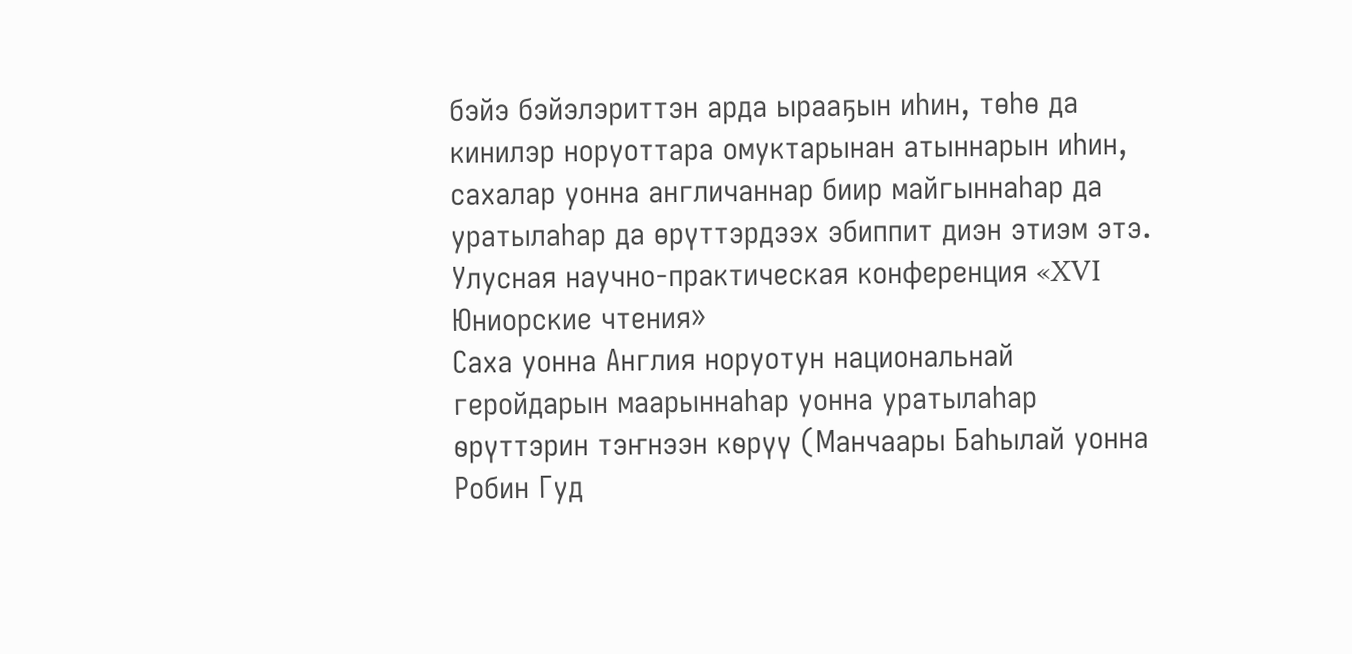бэйэ бэйэлэриттэн арда ырааҕын иһин, төһө да кинилэр норуоттара омуктарынан атыннарын иһин, сахалар уонна англичаннар биир майгыннаһар да уратылаhар да өрүттэрдээх эбиппит диэн этиэм этэ.
Улусная научно-практическая конференция «XVI Юниорские чтения»
Саха уонна Англия норуотун национальнай геройдарын маарыннаhар уонна уратылаhар ѳрүттэрин тэҥнээн кѳрүү (Манчаары Баhылай уонна Робин Гуд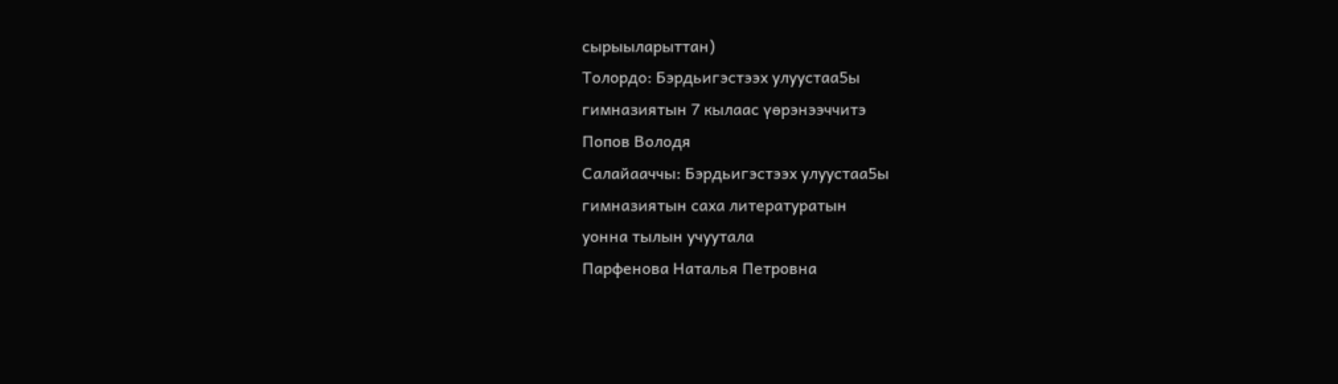сырыыларыттан)
Толордо: Бэрдьигэстээх улуустаа5ы
гимназиятын 7 кылаас үѳрэнээччитэ
Попов Володя
Салайааччы: Бэрдьигэстээх улуустаа5ы
гимназиятын саха литературатын
уонна тылын учуутала
Парфенова Наталья Петровна